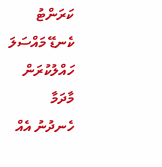ކަރަންޓު ކެނޑޭ މައްސަލަ ހައްލުކުރަން މާދަމާ ހެނދުނު އެއް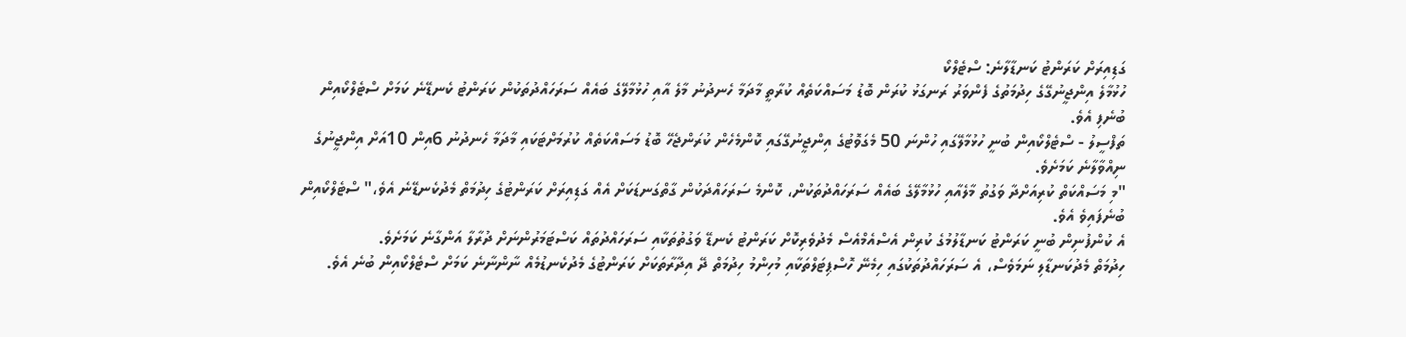ގަޑިއިރަށް ކަރަންޓު ކަނޑާލާނެ: ސްޓެލްކޯ
ހުޅުމާލެ އިންޖީނުގޭގެ ހިދުމަތުގެ ފެންވަރު ރަނގަޅު ކުރަން ބޮޑު މަސައްކަތެއް ކުރާތީ މާދަމާ ހެނދުނު މާލެ އާއި ހުޅުމާލޭގެ ބައެއް ސަރަހައްދުތަކުން ކަރަންޓު ކެނޑޭނެ ކަމަށް ސްޓެލްކޯއިން ބުނެފި އެވެ.
ތަފްސީލު - ސްޓެލްކޯއިން ބުނީ ހުޅުމާލޭގައި ހުންނަ 50 މެގަވޮޓުގެ އިންޖީނުގޭގައި ކޮންމެހެން ކުރަންޖެހޭ ބޮޑު މަސައްކަތެއް ކުރުމަށްޓަކައި މާދަމާ ހެނދުނު 6އިން 10އަށް އިންޖީނުގެ ނިއްވާލާނެ ކަމަށެވެ.
"މި މަސައްކަތް ކުރިއަށްދާ ވަގުތު މާލެއާއި ހުޅުމާލޭގެ ބައެއް ސަރަހައްދުތަކުން، ކޮންމެ ސަރަހައްދަކުން ގާތްގަނޑަކަށް އެއް ގަޑިއިރަށް ކަރަންޓުގެ ހިދުމަތް މެދުކެނޑޭނެ އެވެ،" ސްޓެލްކޯއިން ބުނެފައިވެ އެވެ.
އެ ކުންފުނިން ބުނީ ކަރަންޓު ކަނޑާލުމުގެ ކުރިން އެސްއެމްއެސް މެދުވެރިކޮށް ކަރަންޓު ކެނޑޭ ވަގުތުތަކާއި ސަރަހައްދުތައް ކަސްޓަމަރުންނަށް ދުރާލާ އަންގާނެ ކަމަށެވެ.
ހިދުމަތް މެދުކަނޑާލި ނަމަވެސް، އެ ސަރަހައްދުތަކުގައި ހިމެނޭ ހޮސްޕިޓަލްތަކާއި މުހިންމު ހިދުމަތް ދޭ އިދާރާތަކަށް ކަރަންޓުގެ މެދުކެނޑުމެއް ނާންނާނެ ކަމަށް ސްޓެލްކޯއިން ބުނެ އެވެ.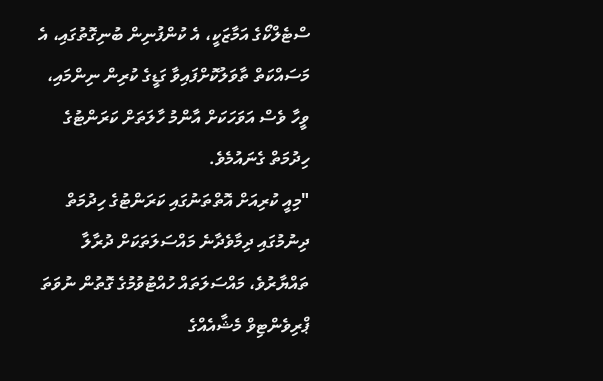ސްޓެލްކޯގެ އަމާޒަކީ، އެ ކުންފުނިން ބުނިގޮތުގައި، އެ މަސައްކަތް ތާވަލުކޮށްފައިވާ ގަޑީގެ ކުރިން ނިންމައި، ވީހާ ވެސް އަވަހަކަށް އާންމު ހާލަތަށް ކަރަންޓުގެ ހިދުމަތް ގެނައުމެވެ.
"މިއީ ކުރިއަށް އޮތްތަނުގައި ކަރަންޓުގެ ހިދުމަތް ދިނުމުގައި ދިމާވެދާނެ މައްސަލަތަކަށް ދުރާލާ ތައްޔާރުވެ، މައްސަލަތައް ހުއްޓުވުމުގެ ގޮތުން ނުވަތަ ޕްރިވެންޓިވް މެޝާއެއްގެ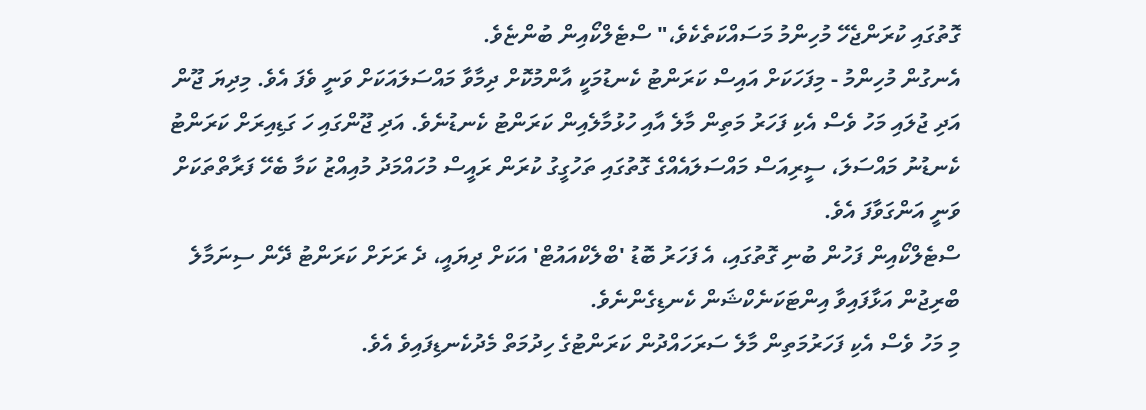ގޮތުގައި ކުރަންޖެހޭ މުހިންމު މަސައްކަތެކެވެ،" ސްޓެލްކޯއިން ބުންޏެވެ.
އެނގުން މުހިންމު - މިފަހަކަށް އައިސް ކަރަންޓު ކެނޑުމަކީ އާންމުކޮށް ދިމާވާ މައްސަލައަކަށް ވަނީ ވެފަ އެވެ. މިދިޔަ ޖޫން އަދި ޖުލައި މަހު ވެސް އެކި ފަހަރު މަތިން މާލެ އާއި ހުޅުމާލެއިން ކަރަންޓު ކެނޑުނެވެ. އަދި ޖޫންގައި ހަ ގަޑިއިރަށް ކަރަންޓު ކެނޑުނު މައްސަލަ، ސީރިއަސް މައްސަލައެއްގެ ގޮތުގައި ތަހުގީގު ކުރަން ރައީސް މުހައްމަދު މުއިއްޒު ކަމާ ބެހޭ ފަރާތްތަކަށް ވަނީ އަންގަވާފަ އެވެ.
ސްޓެލްކޯއިން ފަހުން ބުނި ގޮތުގައި، އެ ފަހަރު ބޮޑު 'ބްލެކްއައުޓް' އަކަށް ދިޔައީ، ދެ ރަށަށް ކަރަންޓު ދޭން ސިނަމާލެ ބްރިޖުން އަޅާފައިވާ އިންޓަކަނެކްޝަން ކެނޑިގެންނެވެ.
މި މަހު ވެސް އެކި ފަހަރުމަތިން މާލެ ސަރަހައްދުން ކަރަންޓުގެ ހިދުމަތް މެދުކެނޑިފައިވެ އެވެ.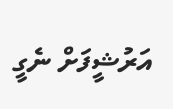އަރުޝީފަށް ނެގީ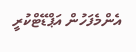އެންމެފަހުން އަޕްޑޭޓްކުރީ